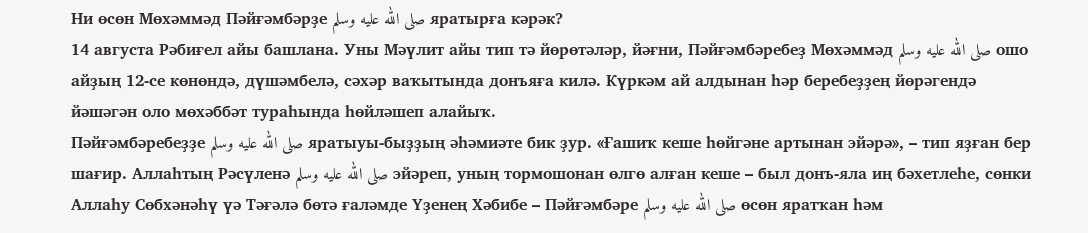Ни өсөн Мөхәммәд Пәйғәмбәрҙе صلى الله عليه وسلم яратырға кәрәк?
14 августа Рәбиғел айы башлана. Уны Мәүлит айы тип тә йөрөтәләр, йәғни, Пәйғәмбәребеҙ Мөхәммәд صلى الله عليه وسلم ошо айҙың 12-се көнөндә, дүшәмбелә, сәхәр ваҡытында донъяға килә. Күркәм ай алдынан һәр беребеҙҙең йөрәгендә йәшәгән оло мөхәббәт тураһында һөйләшеп алайыҡ.
Пәйғәмбәребеҙҙе صلى الله عليه وسلم яратыуы-быҙҙың әһәмиәте бик ҙур. «Ғашиҡ кеше һөйгәне артынан эйәрә», – тип яҙған бер шағир. Аллаһтың Рәсүленә صلى الله عليه وسلم эйәреп, уның тормошонан өлгө алған кеше – был донъ-яла иң бәхетлеһе, сөнки Аллаһу Сөбхәнәһү үә Тәғәлә бөтә ғаләмде Үҙенең Хәбибе – Пәйғәмбәре صلى الله عليه وسلم өсөн яратҡан һәм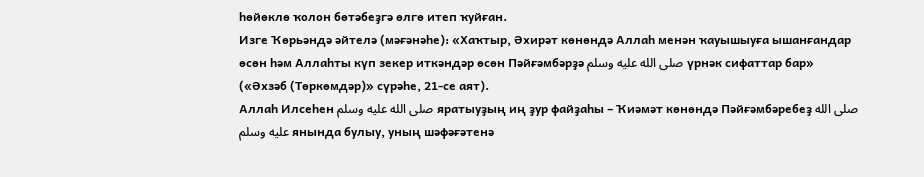һөйөклө ҡолон бөтәбеҙгә өлгө итеп ҡуйған.
Изге Ҡөрьәндә әйтелә (мәғәнәһе): «Хаҡтыр, Әхирәт көнөндә Аллаһ менән ҡауышыуға ышанғандар өсөн һәм Аллаһты күп зекер иткәндәр өсөн Пәйғәмбәрҙә صلى الله عليه وسلم үрнәк сифаттар бар» («Әхзәб (Төркөмдәр)» сүрәһе, 21-се аят).
Аллаһ Илсеһен صلى الله عليه وسلم яратыуҙың иң ҙур файҙаһы – Ҡиәмәт көнөндә Пәйғәмбәребеҙ صلى الله عليه وسلم янында булыу, уның шәфәғәтенә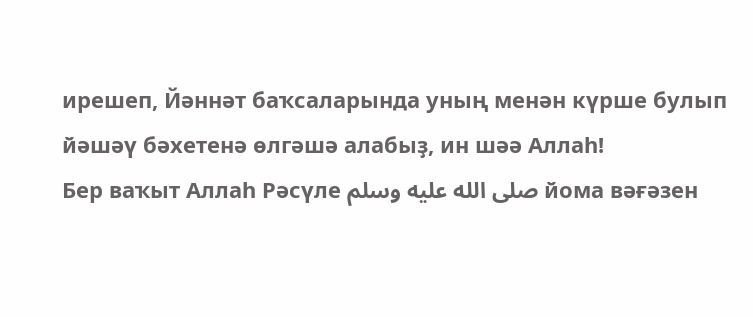ирешеп, Йәннәт баҡсаларында уның менән күрше булып йәшәү бәхетенә өлгәшә алабыҙ, ин шәә Аллаһ!
Бер ваҡыт Аллаһ Рәсүле صلى الله عليه وسلم йома вәғәзен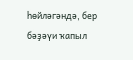һөйләгәндә, бер бәҙәүи ҡапыл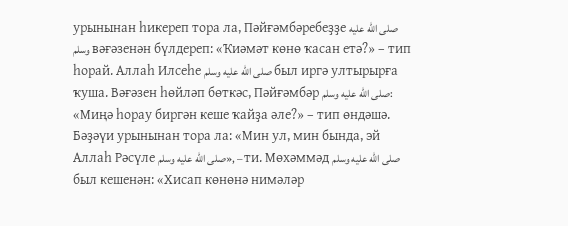урынынан һикереп тора ла, Пәйғәмбәребеҙҙе صلى الله عليه وسلم вәғәзенән бүлдереп: «Ҡиәмәт көнө ҡасан етә?» – тип һорай. Аллаһ Илсеһе صلى الله عليه وسلم был иргә ултырырға ҡуша. Вәғәзен һөйләп бөткәс, Пәйғәмбәр صلى الله عليه وسلم: «Миңә һорау биргән кеше ҡайҙа әле?» – тип өндәшә. Бәҙәүи урынынан тора ла: «Мин ул, мин бында, эй Аллаһ Рәсүле صلى الله عليه وسلم», – ти. Мөхәммәд صلى الله عليه وسلم был кешенән: «Хисап көнөнә нимәләр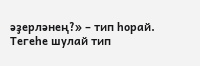әҙерләнең?» – тип һорай. Тегеһе шулай тип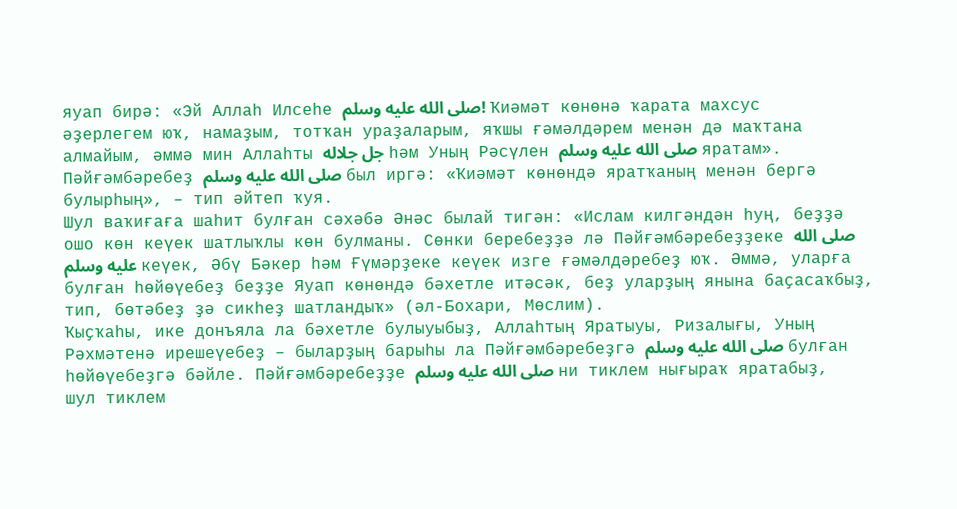яуап бирә: «Эй Аллаһ Илсеһе صلى الله عليه وسلم! Ҡиәмәт көнөнә ҡарата махсус әҙерлегем юҡ, намаҙым, тотҡан ураҙаларым, яҡшы ғәмәлдәрем менән дә маҡтана алмайым, әммә мин Аллаһты جل جلاله һәм Уның Рәсүлен صلى الله عليه وسلم яратам». Пәйғәмбәребеҙ صلى الله عليه وسلم был иргә: «Ҡиәмәт көнөндә яратҡаның менән бергә булырһың», – тип әйтеп ҡуя.
Шул ваҡиғаға шаһит булған сәхәбә Әнәс былай тигән: «Ислам килгәндән һуң, беҙҙә ошо көн кеүек шатлыҡлы көн булманы. Сөнки беребеҙҙә лә Пәйғәмбәребеҙҙеке صلى الله عليه وسلم кеүек, Әбү Бәкер һәм Ғүмәрҙеке кеүек изге ғәмәлдәребеҙ юҡ. Әммә, уларға булған һөйөүебеҙ беҙҙе Яуап көнөндә бәхетле итәсәк, беҙ уларҙың янына баҫасаҡбыҙ, тип, бөтәбеҙ ҙә сикһеҙ шатландыҡ» (әл-Бохари, Мөслим).
Ҡыҫҡаһы, ике донъяла ла бәхетле булыуыбыҙ, Аллаһтың Яратыуы, Ризалығы, Уның Рәхмәтенә ирешеүебеҙ – быларҙың барыһы ла Пәйғәмбәребеҙгә صلى الله عليه وسلم булған һөйөүебеҙгә бәйле. Пәйғәмбәребеҙҙе صلى الله عليه وسلم ни тиклем нығыраҡ яратабыҙ, шул тиклем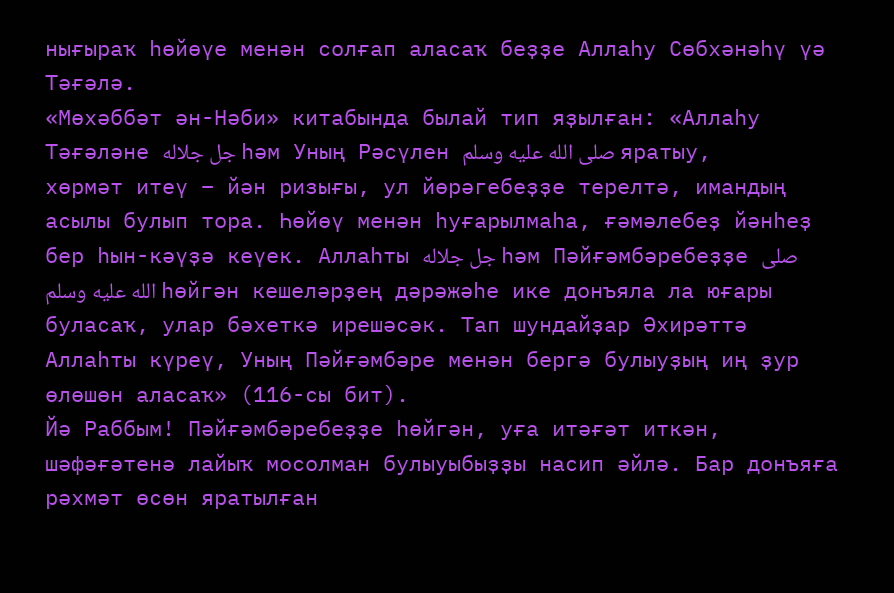нығыраҡ һөйөүе менән солғап аласаҡ беҙҙе Аллаһу Сөбхәнәһү үә Тәғәлә.
«Мөхәббәт ән-Нәби» китабында былай тип яҙылған: «Аллаһу Тәғәләне جل جلاله һәм Уның Рәсүлен صلى الله عليه وسلم яратыу, хөрмәт итеү – йән ризығы, ул йөрәгебеҙҙе терелтә, имандың асылы булып тора. Һөйөү менән һуғарылмаһа, ғәмәлебеҙ йәнһеҙ бер һын-кәүҙә кеүек. Аллаһты جل جلاله һәм Пәйғәмбәребеҙҙе صلى الله عليه وسلم һөйгән кешеләрҙең дәрәжәһе ике донъяла ла юғары буласаҡ, улар бәхеткә ирешәсәк. Тап шундайҙар Әхирәттә Аллаһты күреү, Уның Пәйғәмбәре менән бергә булыуҙың иң ҙур өлөшөн аласаҡ» (116-сы бит).
Йә Раббым! Пәйғәмбәребеҙҙе һөйгән, уға итәғәт иткән, шәфәғәтенә лайыҡ мосолман булыуыбыҙҙы насип әйлә. Бар донъяға рәхмәт өсөн яратылған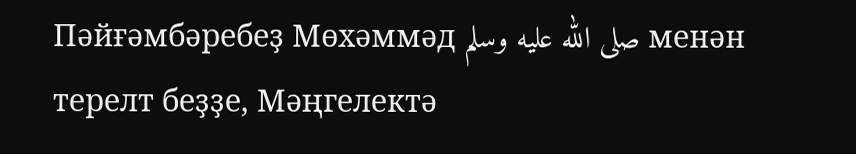Пәйғәмбәребеҙ Мөхәммәд صلى الله عليه وسلم менән терелт беҙҙе, Мәңгелектә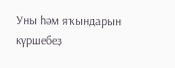Уны һәм яҡындарын күршебеҙ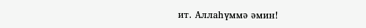ит. Аллаһүммә әмин!